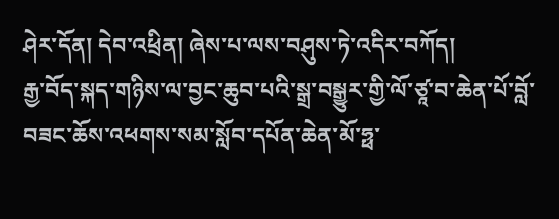ཤེར་དོན། དེབ་འཕྲིན། ཞེས་པ་ལས་བཤུས་ཏེ་འདིར་བཀོད།
རྒྱ་བོད་སྐད་གཉིས་ལ་བྱང་ཆུབ་པའི་སྒྲ་བསྒྱུར་གྱི་ལོ་ཙཱ་བ་ཆེན་པོ་བློ་བཟང་ཆོས་འཕགས་སམ་སློབ་དཔོན་ཆེན་མོ་ཧྥ་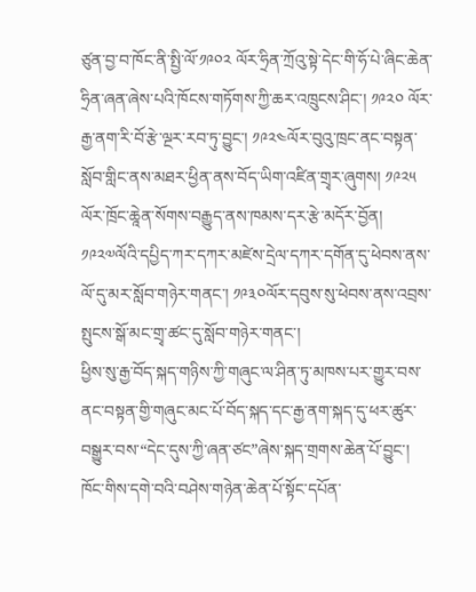ཙུན་བྱ་བ་ཁོང་ནི་སྤྱི་ལོ་༡༩༠༢ ལོར་ཧྲིན་ཀྲོའུ་སྟེ་དེང་གི་ཧོ་པེ་ཞིང་ཆེན་ཧྲིན་ཞན་ཞེས་པའི་ཁོངས་གཏོགས་ཀྱི་ཆར་འཁྲུངས་ཤིང་། ༡༩༢༠ ལོར་རྒྱ་ནག་རི་བོ་རྩེ་ལྔར་རབ་ཏུ་བྱུང་། ༡༩༢༤ལོར་བུའུ་ཁྲང་ནང་བསྟན་སློབ་གླིང་ནས་མཐར་ཕྱིན་ནས་བོད་ཡིག་འཛིན་གྲྭར་ཞུགས། ༡༩༢༥ ལོར་ཁྲོང་ཆཱེན་སོགས་བརྒྱུད་ནས་ཁམས་དར་རྩེ་མདོར་བྱོན། ༡༩༢༧ལོའི་དཔྱིད་ཀར་དཀར་མཛེས་དྲེལ་དཀར་དགོན་དུ་ཕེབས་ནས་ལོ་དུ་མར་སློབ་གཉེར་གནང་། ༡༩༣༠ལོར་དབུས་སུ་ཕེབས་ནས་འབྲས་སྤུངས་སྒོ་མང་གྲྭ་ཚང་དུ་སློབ་གཉེར་གནང་།
ཕྱིས་སུ་རྒྱ་བོད་སྐད་གཉིས་ཀྱི་གཞུང་ལ་ཤིན་ཏུ་མཁས་པར་གྱུར་བས་ནང་བསྟན་གྱི་གཞུང་མང་པོ་བོད་སྐད་དང་རྒྱ་ནག་སྐད་དུ་ཕར་ཚུར་བསྒྱུར་བས་“དེང་དུས་ཀྱི་ཞན་ཙང”ཞེས་སྐད་གྲགས་ཆེན་པོ་བྱུང་། ཁོང་གིས་དགེ་བའི་བཤེས་གཉེན་ཆེན་པོ་སྟོང་དཔོན་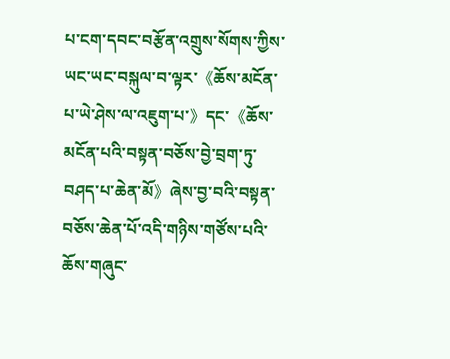པ་ངག་དབང་བརྩོན་འགྲུས་སོགས་ཀྱིས་ཡང་ཡང་བསྐུལ་བ་ལྟར་《ཆོས་མངོན་པ་ཡེ་ཤེས་ལ་འཇུག་པ་》དང་《ཆོས་མངོན་པའི་བསྟན་བཅོས་བྱེ་བྲག་ཏུ་བཤད་པ་ཆེན་མོ》ཞེས་བྱ་བའི་བསྟན་བཅོས་ཆེན་པོ་འདི་གཉིས་གཙོས་པའི་ཆོས་གཞུང་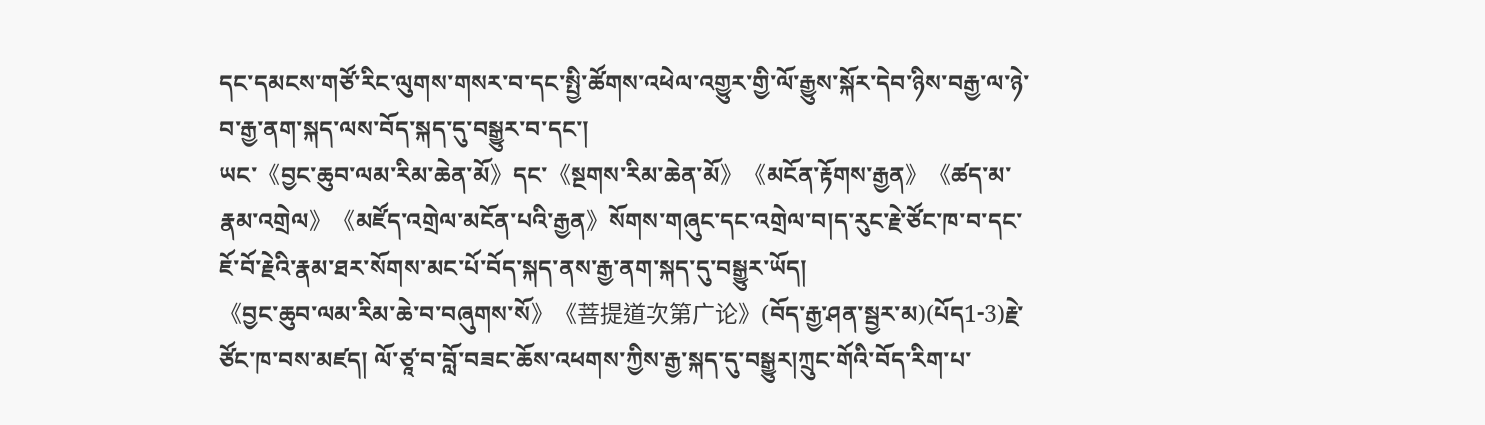དང་དམངས་གཙོ་རིང་ལུགས་གསར་བ་དང་སྤྱི་ཚོགས་འཕེལ་འགྱུར་གྱི་ལོ་རྒྱུས་སྐོར་དེབ་ཉིས་བརྒྱ་ལ་ཉེ་བ་རྒྱ་ནག་སྐད་ལས་བོད་སྐད་དུ་བསྒྱུར་བ་དང་།
ཡང་《བྱང་ཆུབ་ལམ་རིམ་ཆེན་མོ》དང་《སྔགས་རིམ་ཆེན་མོ》《མངོན་རྟོགས་རྒྱན》《ཚད་མ་རྣམ་འགྲེལ》《མཛོད་འགྲེལ་མངོན་པའི་རྒྱན》སོགས་གཞུང་དང་འགྲེལ་བ།ད་རུང་རྗེ་ཙོང་ཁ་བ་དང་ཇོ་བོ་རྗེའི་རྣམ་ཐར་སོགས་མང་པོ་བོད་སྐད་ནས་རྒྱ་ནག་སྐད་དུ་བསྒྱུར་ཡོད།
《བྱང་ཆུབ་ལམ་རིམ་ཆེ་བ་བཞུགས་སོ》《菩提道次第广论》(བོད་རྒྱ་ཤན་སྦྱར་མ)(པོད1-3)རྗེ་ཙོང་ཁ་བས་མཛད། ལོ་ཙཱ་བ་བློ་བཟང་ཆོས་འཕགས་ཀྱིས་རྒྱ་སྐད་དུ་བསྒྱུར།ཀྲུང་གོའི་བོད་རིག་པ་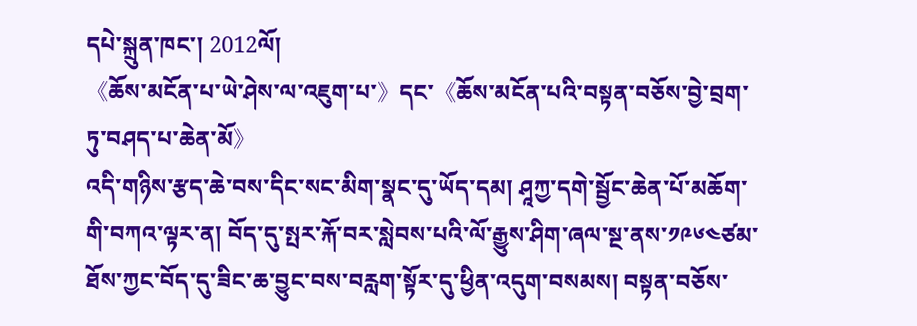དཔེ་སྐྲུན་ཁང་། 2012ལོ།
《ཆོས་མངོན་པ་ཡེ་ཤེས་ལ་འཇུག་པ་》དང་《ཆོས་མངོན་པའི་བསྟན་བཅོས་བྱེ་བྲག་ཏུ་བཤད་པ་ཆེན་མོ》
འདི་གཉིས་རྩད་ཆེ་བས་དིང་སང་མིག་སྣང་དུ་ཡོད་དམ། ཤཱཀྱ་དགེ་སྦྱོང་ཆེན་པོ་མཆོག་གི་བཀའ་ལྟར་ན། བོད་དུ་སྤར་རྐོ་བར་སླེབས་པའི་ལོ་རྒྱུས་ཤིག་ཞལ་སྔ་ནས་༡༩༦༤ཙམ་ཐོས་ཀྱང་བོད་དུ་ཟིང་ཆ་བྱུང་བས་བརླག་སྟོར་དུ་ཕྱིན་འདུག་བསམས། བསྟན་བཅོས་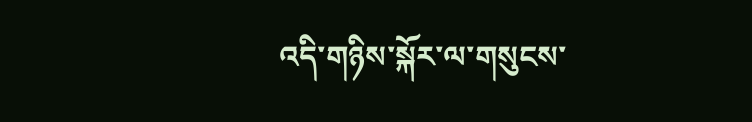འདི་གཉིས་སྐོར་ལ་གསུངས་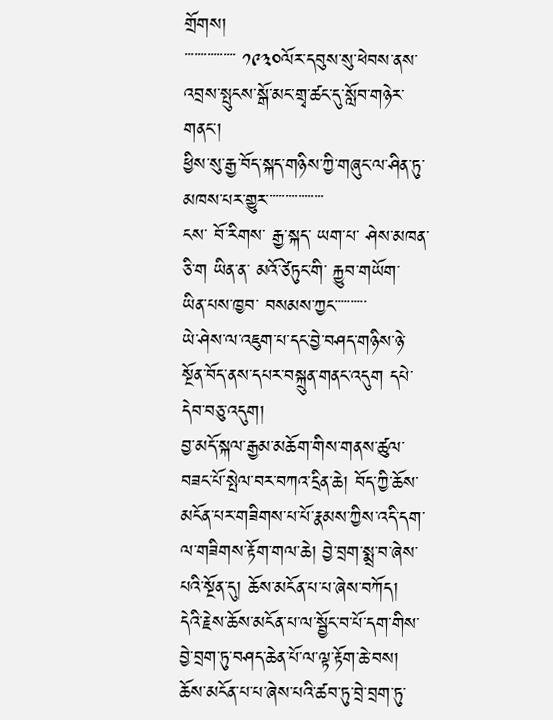གྲོགས།
་་་་་་་་་་་་་་་་ ༡༩༣༠ལོར་དབུས་སུ་ཕེབས་ནས་འབྲས་སྤུངས་སྒོ་མང་གྲྭ་ཚང་དུ་སློབ་གཉེར་གནང་།
ཕྱིས་སུ་རྒྱ་བོད་སྐད་གཉིས་ཀྱི་གཞུང་ལ་ཤིན་ཏུ་མཁས་པར་གྱུར་་་་་་་་་་་་་་་་་་
ངས་ བོ་རིགས་ རྒྱ་སྐད་ ཡག་པ་ ཤེས་མཁན་ཅི་ག ཡིན་ན་ མའོ་ཙེཏུང་གི་ རྐྱུབ་གཡོག་ ཡིན་པས་ཁྱབ་ བསམས་ཀྱང་་་་་་་་་་
ཡེ་ཤེས་ལ་འཇུག་པ་དང་བྱེ་བཤད་གཉིས་ཉེ་སྔོན་བོད་ནས་དཔར་བསྐྲུན་གནང་འདུག དཔེ་དེབ་བཅུ་འདུག།
བྱ་མདོ་སྐལ་རྒྱམ་མཆོག་གིས་གནས་ཚུལ་བཟང་པོ་སྤེལ་བར་བཀའ་དྲིན་ཆེ། བོད་ཀྱི་ཆོས་མངོན་པར་གཟིགས་པ་པོ་རྣམས་ཀྱིས་འདི་དག་ལ་གཟིགས་རྟོག་གལ་ཆེ། བྱེ་བྲག་སྨྲ་བ་ཞེས་པའི་སྔོན་དུ། ཆོས་མངོན་པ་པ་ཞེས་བཀོད། དེའི་རྗེས་ཆོས་མངོན་པ་ལ་སྦྱོང་བ་པོ་དག་གིས་བྱེ་བྲག་ཏུ་བཤད་ཆེན་པོ་ལ་ལྟ་རྟོག་ཆེ་བས། ཆོས་མངོན་པ་པ་ཞེས་པའི་ཚབ་ཏུ་བྲེ་བྲག་ཏུ་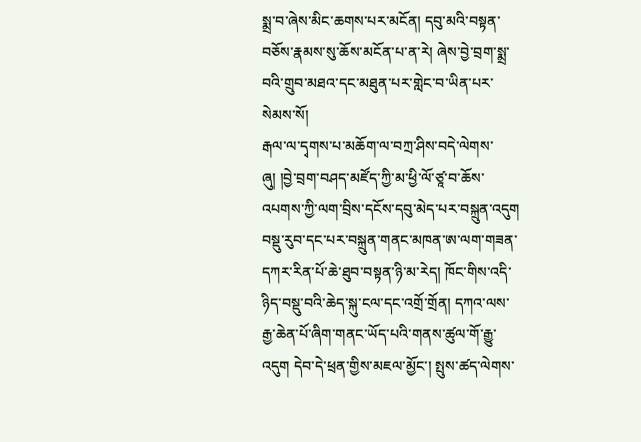སྨྲ་བ་ཞེས་མིང་ཆགས་པར་མངོན། དབུ་མའི་བསྟན་བཅོས་རྣམས་སུ་ཆོས་མངོན་པ་ན་རེ། ཞེས་བྱེ་བྲག་སྨྲ་བའི་གྲུབ་མཐའ་དང་མཐུན་པར་གླེང་བ་ཡིན་པར་སེམས་སོ།
རྒལ་ལ་དྭགས་པ་མཆོག་ལ་བཀྲ་ཤིས་བདེ་ལེགས་ཞུ། །བྱེ་བྲག་བཤད་མཛོད་ཀྱི་མ་ཕྱི་ལོ་ཙཱ་བ་ཆོས་འཔགས་ཀྱི་ལག་བྲིས་དངོས་དབུ་མེད་པར་བསྐྲུན་འདུག བསྡུ་རུབ་དང་པར་བསྐྲུན་གནང་མཁན་ཨ་ལག་གཟན་དཀར་རིན་པོ་ཆེ་ཐུབ་བསྟན་ཉི་མ་རེད། ཁོང་གིས་འདི་ཉིད་བསྡུ་བའི་ཆེད་སྐུ་ངལ་དང་འགྲོ་གྲོན། དཀའ་ལས་རྒྱ་ཆེན་པོ་ཞིག་གནང་ཡོད་པའི་གནས་ཚུལ་གོ་རྒྱུ་འདུག དེབ་དེ་ཕྲན་གྱིས་མཇལ་མྱོང་། སྤུས་ཚད་ལེགས་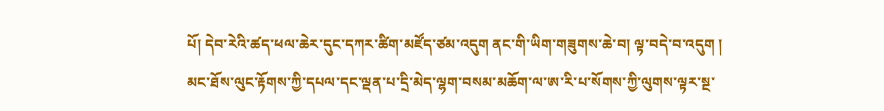པོ། དེབ་རེའི་ཚད་ཕལ་ཆེར་དུང་དཀར་ཚིག་མཛོད་ཙམ་འདུག ནང་གི་ཡིག་གཟུགས་ཆེ་བ། ལྟ་བདེ་བ་འདུག །
མང་ཐོས་ལུང་རྟོགས་ཀྱི་དཔལ་དང་ལྡན་པ་དྲི་མེད་ལྷག་བསམ་མཆོག་ལ་ཨ་རི་པ་སོགས་ཀྱི་ལུགས་ལྟར་སྔ་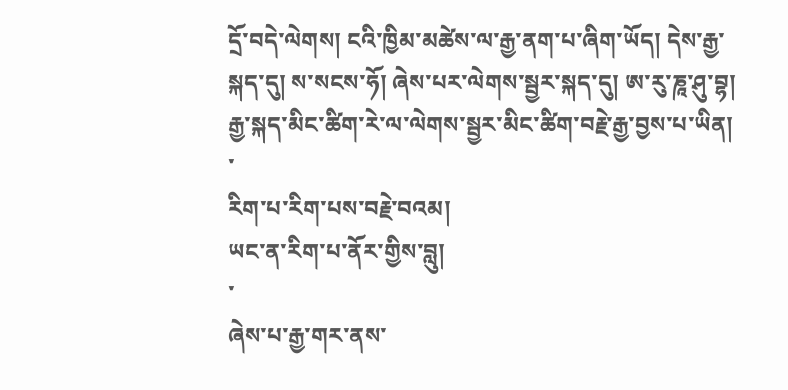དྲོ་བདེ་ལེགས། ངའི་ཁྱིམ་མཚེས་ལ་རྒྱ་ནག་པ་ཞིག་ཡོད། དེས་རྒྱ་སྐད་དུ། ས་སངས་ཧོ། ཞེས་པར་ལེགས་སྦྱར་སྐད་དུ། ཨ་རུ་ཎཱ་ཤུ་བྷ། རྒྱ་སྐད་མིང་ཚིག་རེ་ལ་ལེགས་སྦྱར་མིང་ཚིག་བརྗེ་རྒྱ་བྱས་པ་ཡིན།
་
རིག་པ་རིག་པས་བརྗེ་བའམ།
ཡང་ན་རིག་པ་ནོར་གྱིས་བླུ།
་
ཞེས་པ་རྒྱ་གར་ནས་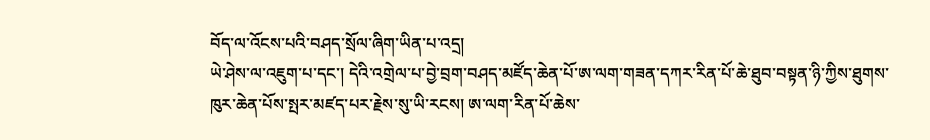བོད་ལ་འོངས་པའི་བཤད་སྲོལ་ཞིག་ཡིན་པ་འདྲ།
ཡེ་ཤེས་ལ་འཇུག་པ་དང་། དེའི་འགྲེལ་པ་བྱེ་བྲག་བཤད་མཛོད་ཆེན་པོ་ཨ་ལག་གཟན་དཀར་རིན་པོ་ཆེ་ཐུབ་བསྟན་ཉི་ཀྱིས་ཐུགས་ཁུར་ཆེན་པོས་སྤར་མཛད་པར་རྗེས་སུ་ཡི་རངས། ཨ་ལག་རིན་པོ་ཆེས་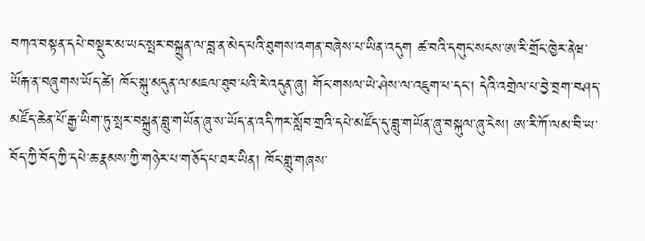བཀའ་བསྟན་དཔེ་བསྡུར་མ་ཡང་སྤར་བསྐྲུན་ལ་བླ་ན་མེད་པའི་ཐུགས་འགན་བཞེས་པ་ཡིན་འདུག ཚ་བའི་དགུང་སངས་ཨ་རི་གྲོང་ཁྱེར་ནེཝ་ཡོརྐ་ན་བཞུགས་ཡོད་ཚེ། ཁོང་སྐུ་མདུན་ལ་མཇལ་ཐུབ་པའི་རེ་འདུན་ཞུ། གོང་གསལ་ཡེ་ཤེས་ལ་འཇུག་པ་དང་། དེའི་འགྲེལ་པ་བྱེ་བྲག་བཤད་མཛོད་ཆེན་པོ་རྒྱ་ཡིག་ཏུ་སྤར་བསྐྲུན་བླུ་གཡོན་ཞུ་ས་ཡོད་ན་འདི་ཀར་སློབ་གྲའི་དཔེ་མཛོད་དུ་བླུ་གཡོན་ཞུ་བསྐུལ་ཞུ་ངེས། ཨ་རི་ཀོ་ལམ་བི་ཡ་བོད་ཀྱི་བོད་ཀྱི་དཔེ་ཆ་རྣམས་ཀྱི་གཉེར་པ་གཅོད་པ་ཐར་ཡིན། ཁོང་གླུ་གཞས་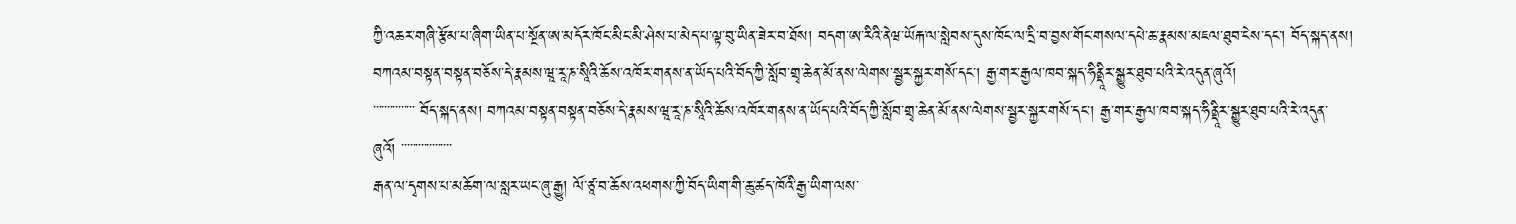ཀྱི་འཆར་གཞི་རྩོམ་པ་ཞིག་ཡིན་པ་སྔོན་ཨ་མདོར་ཁོང་མིང་མི་ཤེས་པ་མེད་པ་ལྟ་བུ་ཡིན་ཟེར་བ་ཐོས། བདག་ཨ་རིའི་ནེཝ་ཡོརྐ་ལ་སླེབས་དུས་ཁོང་ལ་དྲི་བ་བྱས་གོང་གསལ་དཔེ་ཆ་རྣམས་མཇལ་ཐུབ་ངེས་དང་། བོད་སྐད་ནས། བཀའམ་བསྟན་བསྟན་བཅོས་དེ་རྣམས་ཝཱ་རཱ་ཎ་སཱིའི་ཆོས་འཁོར་གནས་ན་ཡོད་པའི་བོད་ཀྱི་སློབ་གྲྭ་ཆེན་མོ་ནས་ལེགས་སྦྱར་སྐྱར་གསོ་དང་། རྒྱ་གར་རྒྱལ་ཁབ་སྐད་ཧིནྡཱིར་སྒྱུར་ཐུབ་པའི་རེ་འདུན་ཞུའོ།
་་་་་་་་་་་་་་་ བོད་སྐད་ནས། བཀའམ་བསྟན་བསྟན་བཅོས་དེ་རྣམས་ཝཱ་རཱ་ཎ་སཱིའི་ཆོས་འཁོར་གནས་ན་ཡོད་པའི་བོད་ཀྱི་སློབ་གྲྭ་ཆེན་མོ་ནས་ལེགས་སྦྱར་སྐྱར་གསོ་དང་། རྒྱ་གར་རྒྱལ་ཁབ་སྐད་ཧིནྡཱིར་སྒྱུར་ཐུབ་པའི་རེ་འདུན་ཞུའོ། ་་་་་་་་་་་་་་་་་་
རྒན་ལ་དྭགས་པ་མཆོག་ལ་སླར་ཡང་ཞུ་རྒྱུ། ལོ་ཙཱ་བ་ཆོས་འཕགས་ཀྱི་བོད་ཡིག་གི་ཆུ་ཚད་ཁོའི་རྒྱ་ཡིག་ལས་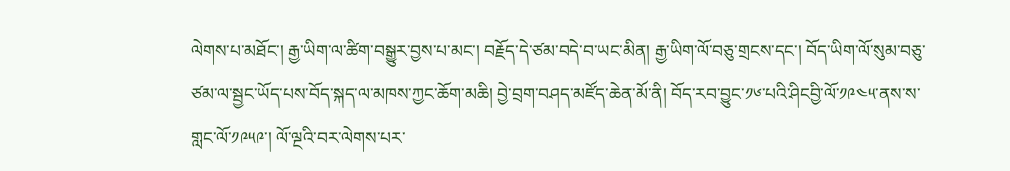ལེགས་པ་མཐོང་། རྒྱ་ཡིག་ལ་ཚིག་བསྒྱུར་བྱས་པ་མང་། བརྗོད་དེ་ཙམ་བདེ་བ་ཡང་མིན། རྒྱ་ཡིག་ལོ་བཅུ་གྲངས་དང་། བོད་ཡིག་ལོ་སུམ་བཅུ་ཙམ་ལ་སྦྱང་ཡོད་པས་བོད་སྐད་ལ་མཁས་ཀྱང་ཆོག་མཆི། བྱེ་བྲག་བཤད་མཛོད་ཆེན་མོ་ནི། བོད་རབ་བྱུང་༡༦་པའི་ཤིངབྱི་ལོ་༡༩༤༥་ནས་ས་གླང་ལོ་༡༩༥༩་། ལོ་ལྔའི་བར་ལེགས་པར་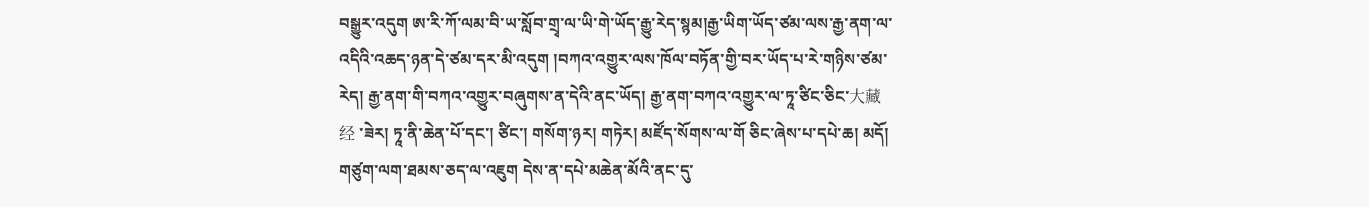བསྒྱུར་འདུག ཨ་རི་ཀོ་ལམ་བི་ཡ་སློབ་གྲྭ་ལ་ཡི་གེ་ཡོད་རྒྱུ་རེད་སྙམ།རྒྱ་ཡིག་ཡོད་ཙམ་ལས་རྒྱ་ནག་ལ་འདིའི་འཆད་ཉན་དེ་ཙམ་དར་མི་འདུག །བཀའ་འགྱུར་ལས་ཁོལ་བཏོན་གྱི་བར་ཡོད་པ་རེ་གཉིས་ཙམ་རེད། རྒྱ་ནག་གི་བཀའ་འགྱུར་བཞུགས་ན་དེའི་ནང་ཡོད། རྒྱ་ནག་བཀའ་འགྱུར་ལ་ཏཱ་ཙིང་ཅིང་大藏经 ་ཟེར། ཏཱ་ནི་ཆེན་པོ་དང་། ཙིང་། གསོག་ཉར། གཏེར། མཛོད་སོགས་ལ་གོ ཅིང་ཞེས་པ་དཔེ་ཆ། མདོ། གཙུག་ལག་ཐམས་ཅད་ལ་འཇུག དེས་ན་དཔེ་མཆེན་མོའི་ནང་དུ་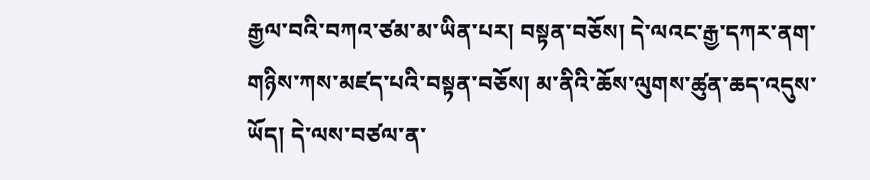རྒྱལ་བའི་བཀའ་ཙམ་མ་ཡིན་པར། བསྟན་བཅོས། དེ་ལའང་རྒྱ་དཀར་ནག་གཉིས་ཀས་མཛད་པའི་བསྟན་བཅོས། མ་ནིའི་ཆོས་ལུགས་ཚུན་ཆད་འདུས་ཡོད། དེ་ལས་བཙལ་ན་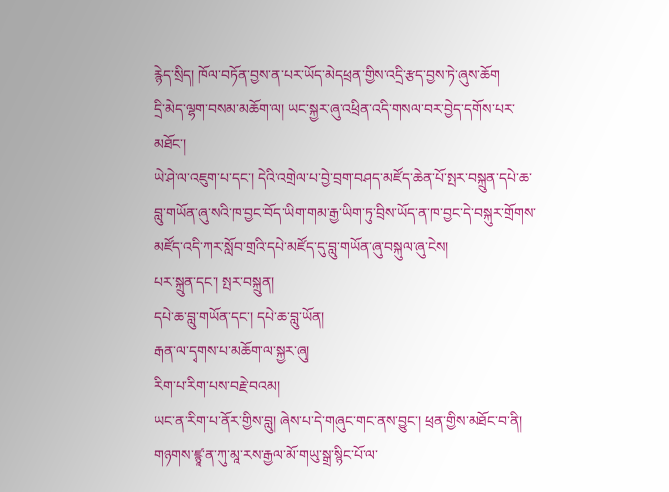རྙེད་སྲིད། ཁོལ་བཏོན་བྱས་ན་པར་ཡོད་མེདཕྲན་གྱིས་འདྲི་རྩད་བྱས་ཏེ་ཞུས་ཆོག
དྲི་མེད་ལྷག་བསམ་མཆོག་ལ། ཡང་སྐྱར་ཞུ་འཕྲིན་འདི་གསལ་བར་བྱེད་དགོས་པར་མཐོང་།
ཡེ་ཤེ་ལ་འཇུག་པ་དང་། དེའི་འགྲེལ་པ་བྱེ་བྲག་བཤད་མཛོད་ཆེན་པོ་སྤར་བསྐྲུན་དཔེ་ཆ་བླུ་གཡོན་ཞུ་སའི་ཁ་བྱང་བོད་ཡིག་གམ་རྒྱ་ཡིག་ཏུ་བྲིས་ཡོད་ན་ཁ་བྱང་དེ་བསྐུར་གྲོགས་མཛོད་འདི་ཀར་སློབ་གྲའི་དཔེ་མཛོད་དུ་བླུ་གཡོན་ཞུ་བསྐུལ་ཞུ་ངེས།
པར་སྐྲུན་དང་། སྤར་བསྐྲུན།
དཔེ་ཆ་བླུ་གཡོན་དང་། དཔེ་ཆ་བླུ་ཡོན།
རྒན་ལ་དྭགས་པ་མཆོག་ལ་སྐྱར་ཞུ།
རིག་པ་རིག་པས་བརྗེ་བའམ།
ཡང་ན་རིག་པ་ནོར་གྱིས་བླུ། ཞེས་པ་དེ་གཞུང་གང་ནས་བྱུང་། ཕྲན་གྱིས་མཐོང་བ་ནི། གཉགས་ཛྙཱ་ན་ཀུ་མཱ་རས་རྒྱལ་མོ་གཡུ་སྒྲ་སྙིང་པོ་ལ་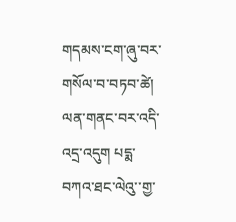གདམས་ངག་ཞུ་བར་གསོལ་བ་བཏབ་ཚེ། ལན་གནང་བར་འདི་འདྲ་འདུག པདྨ་བཀའ་ཐང་ལེའུ་་གྱ་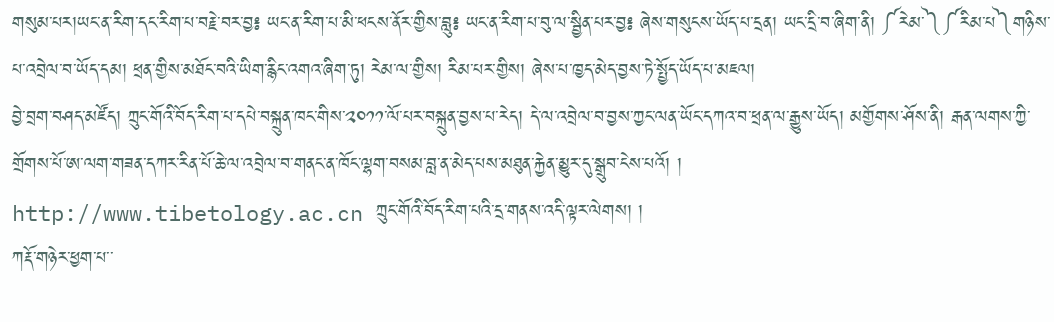གསུམ་པར།ཡང་ན་རིག་དང་རིག་པ་བརྗེ་བར་བྱ༔ ཡང་ན་རིག་པ་མི་ཕངས་ནོར་གྱིས་བླུ༔ ཡང་ན་རིག་པ་བུ་ལ་སྦྱིན་པར་བྱ༔ ཞེས་གསུངས་ཡོད་པ་དྲན། ཡང་དྲི་བ་ཞིག་ནི། ༼རེམ་༽༼རིམ་པ༽གཉིས་པ་འབྲེལ་བ་ཡོད་དམ། ཕྲན་གྱིས་མཐོང་བའི་ཡིག་རྙིང་འགའ་ཞིག་ཏུ། རེམ་ལ་གྱིས། རིམ་པར་གྱིས། ཞེས་པ་ཁྱད་མེད་བྱས་ཏེ་སྤྱོད་ཡོད་པ་མཇལ།
བྱེ་བྲག་བཤད་མཛོད། ཀྲུང་གོའི་བོད་རིག་པ་དཔེ་བསྐྲུན་ཁང་གིས་༢༠༡༡་ལོ་པར་བསྐྲུན་བྱས་པ་རེད། དེ་ལ་འབྲེལ་བ་བྱས་ཀྱང་ལན་ཡོང་དཀའ་བ་ཕྲན་ལ་རྒྱུས་ཡོད། མགྱོགས་ཤོས་ནི། རྒན་ལགས་ཀྱི་གྲོགས་པོ་ཨ་ལག་གཟན་དཀར་རིན་པོ་ཆེ་ལ་འབྲེལ་བ་གནང་ན་ཁོང་ལྷག་བསམ་བླ་ན་མེད་པས་མཐུན་རྐྱེན་མྱུར་དུ་སྒྲུབ་ངེས་པའོ། །
http://www.tibetology.ac.cn ཀྲུང་གོའི་བོད་རིག་པའི་དྲ་གནས་འདི་ལྟར་ལེགས། །
ཀརྡོ་གཉེར་ཕྱག་པ་་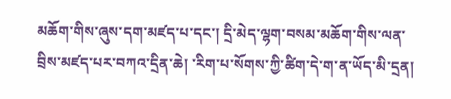མཆོག་གིས་ཞུས་དག་མཛད་པ་དང་། དྲི་མེད་ལྷག་བསམ་མཆོག་གིས་ལན་བྲིས་མཛད་པར་བཀའ་དྲིན་ཆེ། ་རིག་པ་སོགས་ཀྱི་ཚིག་དེ་ག་ན་ཡོད་མི་དྲན།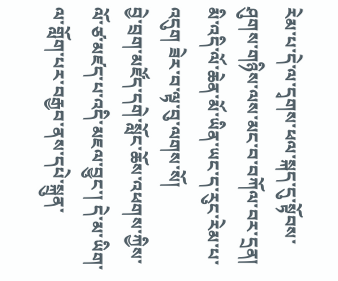རེམ་པ་དེ་ལ་དྭགས་ཕལ་སྐད་དུ་སྟོབས་ཤུགས་གཉིས་ལས་མང་བ་བཀོལ་བར་དྲན། མི་འདི་ལོ་ཆེན་མོ་ཡིན་ཡང་ད་རུང་རེམ་པ་འདུག ཟེར་བ་ལྟ་བུ་ལགས་སོ།
བྱེ་བྲག་མཛོད་དགེ་སློང་ཆོས་འཕགས་ཀྱིས་ལོ་ཙ་མཛད་པ་འདི་མཇལ་བྱུང་། དེ་མ་ཡིག་ལ་གློག་པར་བརྒྱབ་ནས་དཔེ་སྐྲུན་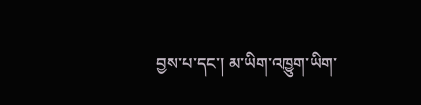བྱས་པ་དང་། མ་ཡིག་འཁྱུག་ཡིག་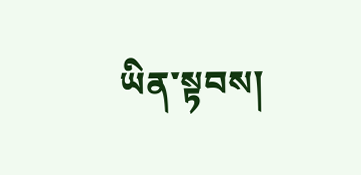ཡིན་སྟབས།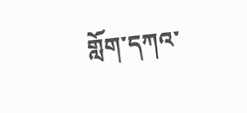གློག་དཀའ་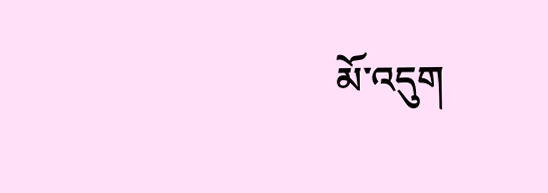མོ་འདུག